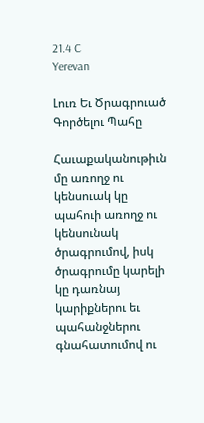21.4 C
Yerevan

Լուռ Եւ Ծրագրուած Գործելու Պահը

Հաւաքականութիւն մը առողջ ու կենսուակ կը պահուի առողջ ու կենսունակ ծրագրումով, իսկ ծրագրումը կարելի կը դառնայ կարիքներու եւ պահանջներու գնահատումով ու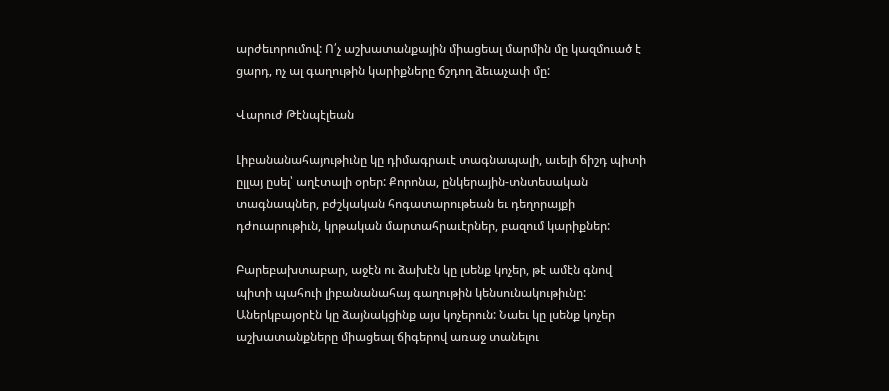արժեւորումով: Ո՛չ աշխատանքային միացեալ մարմին մը կազմուած է ցարդ, ոչ ալ գաղութին կարիքները ճշդող ձեւաչափ մը:

Վարուժ Թէնպէլեան

Լիբանանահայութիւնը կը դիմագրաւէ տագնապալի, աւելի ճիշդ պիտի ըլլայ ըսել՝ աղէտալի օրեր: Քորոնա, ընկերային-տնտեսական տագնապներ, բժշկական հոգատարութեան եւ դեղորայքի դժուարութիւն, կրթական մարտահրաւէրներ, բազում կարիքներ:

Բարեբախտաբար, աջէն ու ձախէն կը լսենք կոչեր, թէ ամէն գնով պիտի պահուի լիբանանահայ գաղութին կենսունակութիւնը: Աներկբայօրէն կը ձայնակցինք այս կոչերուն: Նաեւ կը լսենք կոչեր աշխատանքները միացեալ ճիգերով առաջ տանելու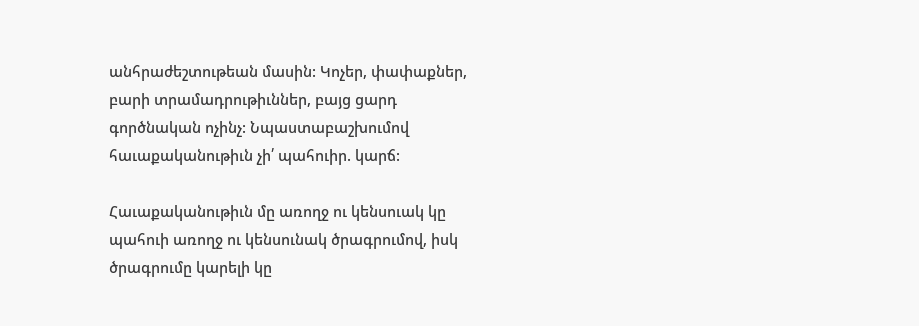անհրաժեշտութեան մասին: Կոչեր, փափաքներ, բարի տրամադրութիւններ, բայց ցարդ գործնական ոչինչ: Նպաստաբաշխումով հաւաքականութիւն չի՛ պահուիր. կարճ:

Հաւաքականութիւն մը առողջ ու կենսուակ կը պահուի առողջ ու կենսունակ ծրագրումով, իսկ ծրագրումը կարելի կը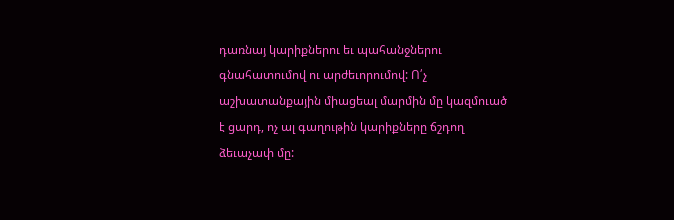դառնայ կարիքներու եւ պահանջներու գնահատումով ու արժեւորումով: Ո՛չ աշխատանքային միացեալ մարմին մը կազմուած է ցարդ, ոչ ալ գաղութին կարիքները ճշդող ձեւաչափ մը: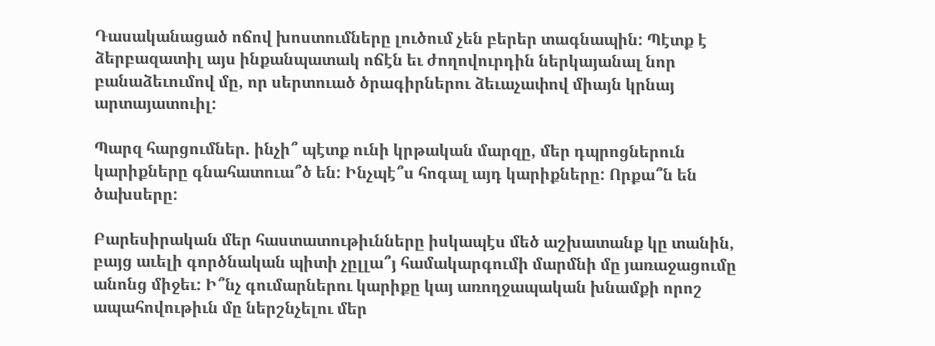Դասականացած ոճով խոստումները լուծում չեն բերեր տագնապին: Պէտք է ձերբազատիլ այս ինքանպատակ ոճէն եւ ժողովուրդին ներկայանալ նոր բանաձեւումով մը, որ սերտուած ծրագիրներու ձեւաչափով միայն կրնայ արտայատուիլ:

Պարզ հարցումներ. ինչի՞ պէտք ունի կրթական մարզը, մեր դպրոցներուն կարիքները գնահատուա՞ծ են: Ինչպէ՞ս հոգալ այդ կարիքները: Որքա՞ն են ծախսերը:

Բարեսիրական մեր հաստատութիւնները իսկապէս մեծ աշխատանք կը տանին, բայց աւելի գործնական պիտի չըլլա՞յ համակարգումի մարմնի մը յառաջացումը անոնց միջեւ: Ի՞նչ գումարներու կարիքը կայ առողջապական խնամքի որոշ ապահովութիւն մը ներշնչելու մեր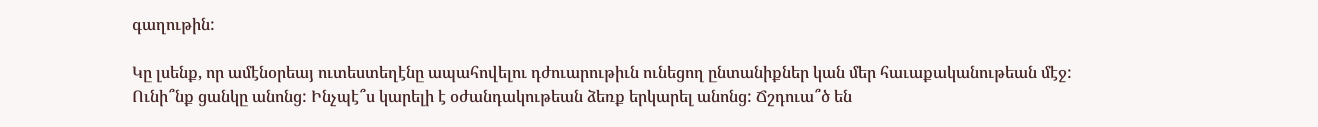գաղութին:

Կը լսենք, որ ամէնօրեայ ուտեստեղէնը ապահովելու դժուարութիւն ունեցող ընտանիքներ կան մեր հաւաքականութեան մէջ: Ունի՞նք ցանկը անոնց: Ինչպէ՞ս կարելի է օժանդակութեան ձեռք երկարել անոնց: Ճշդուա՞ծ են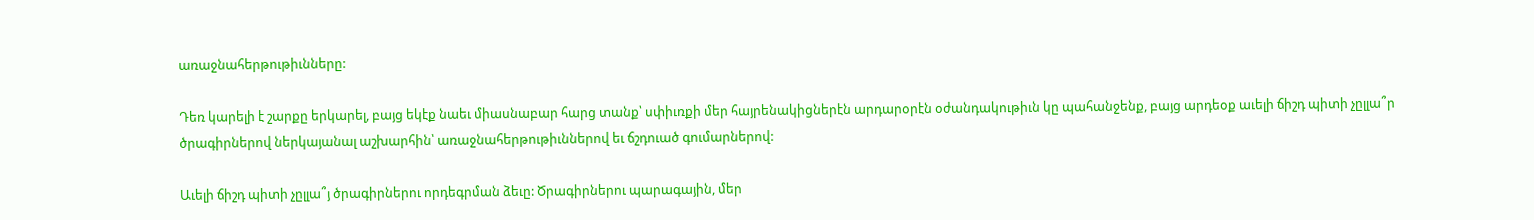առաջնահերթութիւնները:

Դեռ կարելի է շարքը երկարել, բայց եկէք նաեւ միասնաբար հարց տանք՝ սփիւռքի մեր հայրենակիցներէն արդարօրէն օժանդակութիւն կը պահանջենք, բայց արդեօք աւելի ճիշդ պիտի չըլլա՞ր ծրագիրներով ներկայանալ աշխարհին՝ առաջնահերթութիւններով եւ ճշդուած գումարներով:

Աւելի ճիշդ պիտի չըլլա՞յ ծրագիրներու որդեգրման ձեւը: Ծրագիրներու պարագային, մեր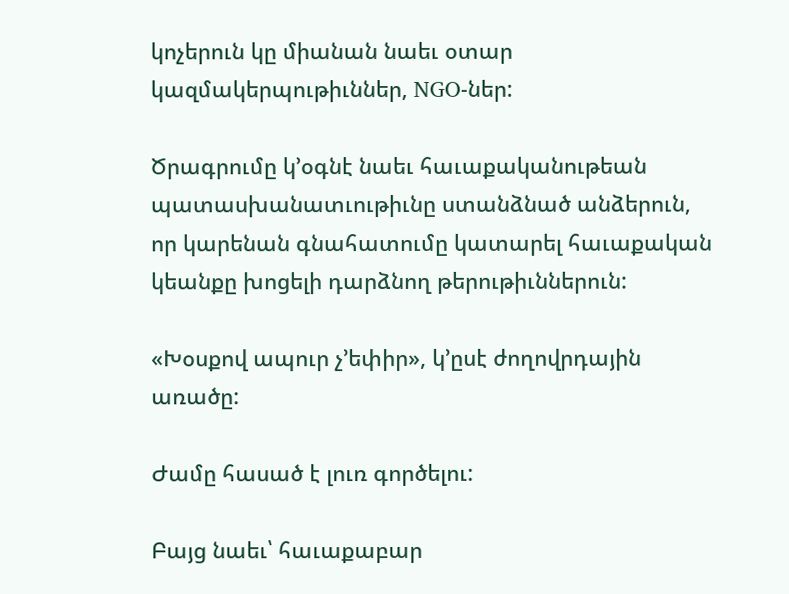կոչերուն կը միանան նաեւ օտար կազմակերպութիւններ, NGO-ներ:

Ծրագրումը կ’օգնէ նաեւ հաւաքականութեան պատասխանատւութիւնը ստանձնած անձերուն, որ կարենան գնահատումը կատարել հաւաքական կեանքը խոցելի դարձնող թերութիւններուն:

«Խօսքով ապուր չ’եփիր», կ’ըսէ ժողովրդային առածը:

Ժամը հասած է լուռ գործելու:

Բայց նաեւ՝ հաւաքաբար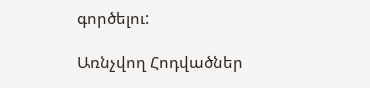գործելու:

Առնչվող Հոդվածներ